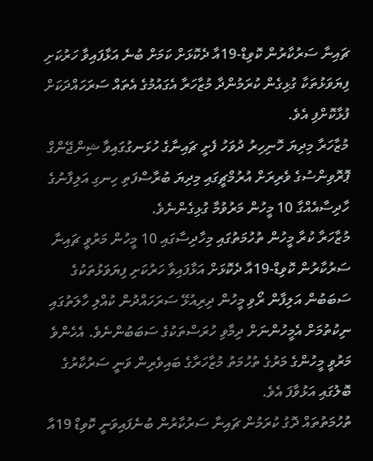ޗައިނާ ސަރުކާރުން ކޮވިޑް-19އާ ދެކޮޅަށް ކަމަށް ބުނެ އަޅާފައިވާ ހަރުކަށި ފިޔަވަޅުތަކާ ގުޅިގެން ކުރަމުންދާ މުޒާހަރާ އެގައުމުގެ އެތައް ސަރަހައްދަކަށް ފުޅާކޮށްފި އެވެ.
މުޒާހަރާ މިދިޔަ ހޮނިހިރު ދުވަހު ފެށީ ޗައިނާގެ ހުޅަނގުގައިވާ ޝިންޖޭންގް ޕޮރޮވިންސުގެ ވެރިރަށް އުރުމްޗީގައި މިދިޔަ ބުރާސްފަތި ހިނގި އަލިފާނުގެ ހާދިސާއެއްގާ 10 މީހުން މަރުވުމާ ގުޅިގެންނެވެ.
މުޒާހަރާ ކުރާ މީހުން ތުހުމަތުގައި މިހާދިސާގައި 10 މީހުން މަރުވީ ޗައިނާ ސަރުކާރުން ކޮވިޑް-19އާ ދެކޮޅަށް އަޅާފައިވާ ހަރުކަށި ފިޔަވަޅުތަކުގެ ސަބަބުން އަލިފާން ރޯވި މީހުން ދިރިއުޅޭ ސަރަހައްދުން ކުއްލި ހާލަތުގައި ނިކުތުމަށް އެމީހުންނަށް ދިމާވި ހުރަސްތަކުގެ ސަބަބުންނެވެ. އެހެންވެ މަރުވީ މީހުންގެ މަރުގެ ތުހުމަތު މުޒާހަރާގެ ބައިވެރިން ވަނީ ސަރުކާރުގެ ބޮލުގައި އަޅުވާފަ އެވެ.
ތުހުމަތުތައް ދޮގު ކުރަމުން ޗައިނާ ސަރުކާރުން ބުނެފައިވަނީ ކޮވިޑް 19އާ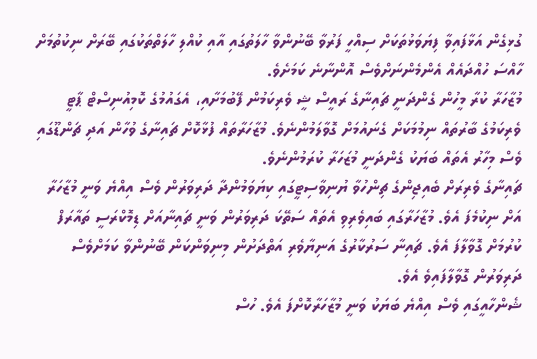ގުޅިގެން އަޅާފައިވާ ފިޔަވަޅުތަކަށް ސިއްހީ ފަރުވާ ބޭނުންވާ ހާލަތުގައި އާއި ކުއްލި ހާލަތްތަކުގައި ބޭރަށް ނިކުތުމަށް ހާއްސަ ހުއްދައެއް އެންމެންނަށްވެސް އޮންނާނެ ކަމަށެވެ.
މުޒާހަރާ ކުރާ މީހުން ގެންދަނީ ޗައިނާގެ ރައީސް ޝީ ވެރިކަމުން ފޭބުމަށާއި، އެގައުމުގެ ކޮމިއުނިސްޓް ޕާޓީ ވެރިކަމުގެ ބާރުތައް ނިމުމަކަށް ގެނައުމަށް ގޮވާލަމުންނެވެ. މުޒާހަރާތައް ފުޅާކޮށް ޗައިނާގެ ވުހާން އަދި ޗަންޑޫގައި ވެސް މިހާރު އެތައް ބަޔަކު ގެންދަނީ މުޒަހަރާ ކުރަމުންނެވެ.
ޗައިނާގެ ވެރިރަށް ބެއިޖިންގެ ޗިންހުވާ ޔުނިވާސިޓީގައި ކިޔަވަމުންދާ ދަރިވަރުން ވެސް އިއްޔެ ވަނީ މުޒާހަރާ އަށް ނިކުމެފަ އެވެ. މުޒާހަރާގައި ބައިވެރިވި އެތައް ސަތޭކަ ދަރިވަރުން ވަނީ ޗައިނާއަށް ޑިމޮކްރަސީ ތައާރަފް ކުރުމަށް ގޮވާލާފަ އެވެ. ޗައިނާ ސަރުކާރުގެ އަނިޔާވެރި އަތްދަށުން މިނިވަންކަން ބޭނުންވާ ކަމަށްވެސް ދަރިވަރުން ގޮވާލާފައިވެ އެވެ.
ޝެންހާއީގައި ވެސް އިއްޔެ ބަޔަކު ވަނީ މުޒާހަރާކޮށްފަ އެވެ. ހުސް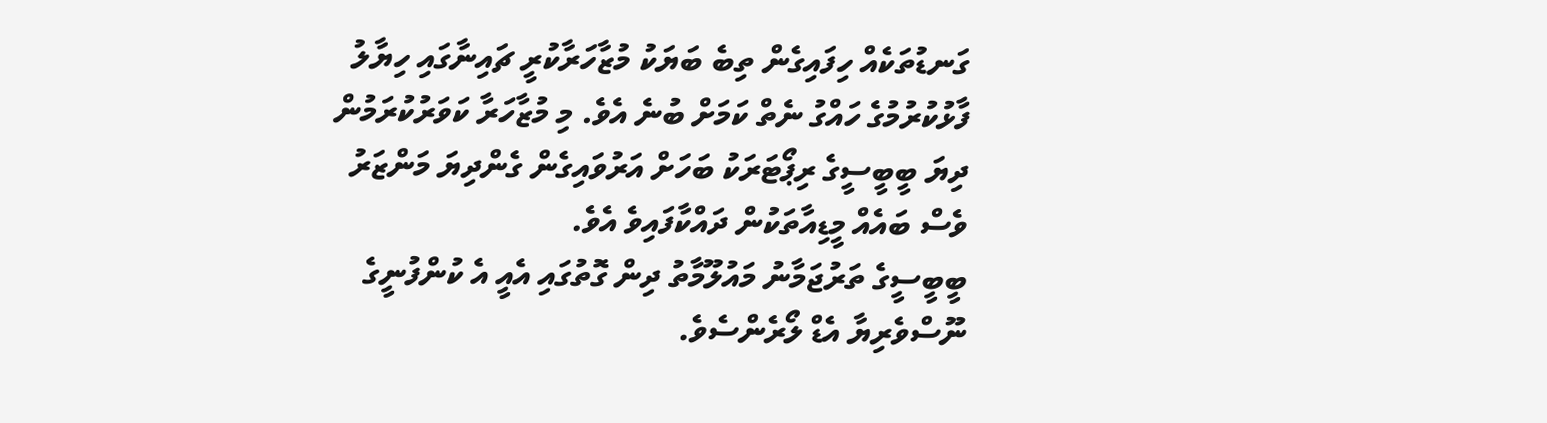ގަނޑުތަކެއް ހިފައިގެން ތިބެ ބަޔަކު މުޒާހަރާކުރީ ޗައިނާގައި ހިޔާލު ފާޅުކުރުމުގެ ހައްގު ނެތް ކަމަށް ބުނެ އެވެ. މި މުޒާހަރާ ކަވަރުކުރަމުން ދިޔަ ބީބީސީގެ ރިޕޯޓަރަކު ބަހަށް އަރުވައިގެން ގެންދިޔަ މަންޒަރު ވެސް ބައެއް މީޑިއާތަކުން ދައްކާފައިވެ އެވެ.
ބީބީސީގެ ތަރުޖަމާނު މައުލޫމާތު ދިން ގޮތުގައި އެއީ އެ ކުންފުނީގެ ނޫސްވެރިޔާ އެޑް ލޯރެންސެވެ.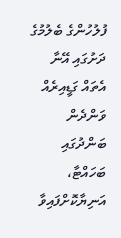ފުލުހުންގެ ބެލުމުގެ ދަށުގައި އޭނާ އެތައް ގަޑީއިރެއް ވަންދެން ބަންދުގައި ބަހައްޓާ، އަނިޔާކޮށްފައިވާ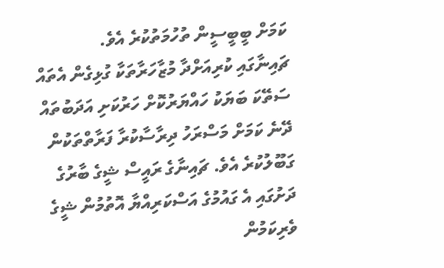ކަމަށް ބީބީސީން ތުހުމަތުކުރެ އެވެ.
ޗައިނާގައި ކުރިއަށްދާ މުޒާހަރާތަކާ ގުޅިގެން އެތައް ސަތޭކަ ބަޔަކު ހައްޔަރުކޮށް ހަރުކަށި އަދަބުތައް ދޭނެ ކަމަށް މަސްރަހު ދިރާސާކުރާ ފަރާތްތަކުން ގަބޫލުކުރެ އެވެ. ޗައިނާގެ ރައީސް ޝީގެ ބާރުގެ ދަށުގައި އެ ގައުމުގެ އަސްކަރިއްޔާ އޮތުމުން ޝީގެ ވެރިކަމުން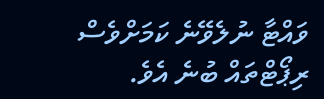ވައްޓާ ނުލެވޭނެ ކަމަށްވެސް ރިޕޯޓްތައް ބުނެ އެވެ.